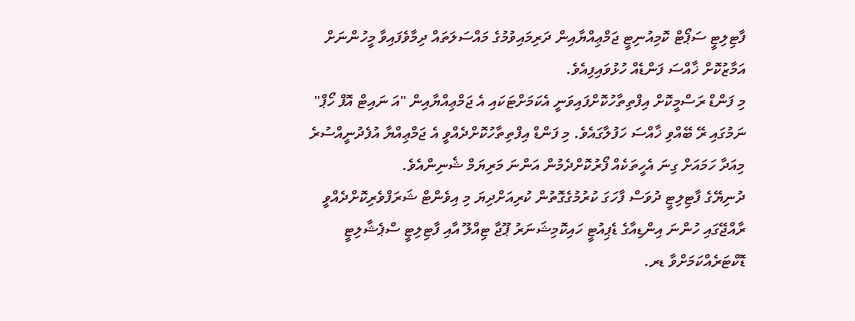ފާޓިލިޓީ ސަޕޯޓް ކޮމިއުނިޓީ ޖަމްޢިއްޔާއިން ދަރިމައިވުމުގެ މައްސަލަތައް ދިމާވެފައިވާ މީހުންނަށް އަމާޒުކޮށް ޚާއްސަ ފަންޑެއް ހުޅުވައިފިއެވެ.
މި ފަންޑް ރަސްމީކޮށް އިފްތިތާހުކޮށްފައިވަނީ އެކަމަށްޓަކައި އެ ޖަމްޢިއްޔާއިން "އަ ނައިޓް އޮފް ހޯޕް" ނަމުގައި ރޭ ބޭއްވި ޚާއްސަ ހަފުލާގައެވެ. މި ފަންޑް އިފްތިތާހުކޮށްދެއްވީ އެ ޖަމްޢިއްޔާ އުފެދުނީއްސުރެ މިއަދާ ހަމައަށް ގިނަ އެހީތަކެއް ފޯރުކޮށްދެމުން އަންނަ މަރިޔަމް ޝެނިންއެވެ.
ދުނިޔޭގެ ފާޓިލިޓީ ދުވަސް ފާހަގަ ކުރުމުގެގޮތުން ކުރިއަށްދިޔަ މި އިވެންޓް ޝަރަފްވެރިކޮށްދެއްވީ ރާއްޖޭގައި ހުންނަ އިންޑިއާގެ ޑެޕިއުޓީ ހައިކޮމިޝަނަރު ޕޫޖާ ޓިއްލޫ އާއި ފާޓިލިޓީ ސްޕެޝާލިޓީ ޑޮކްޓަރެއްކަމަށްވާ ޑރ.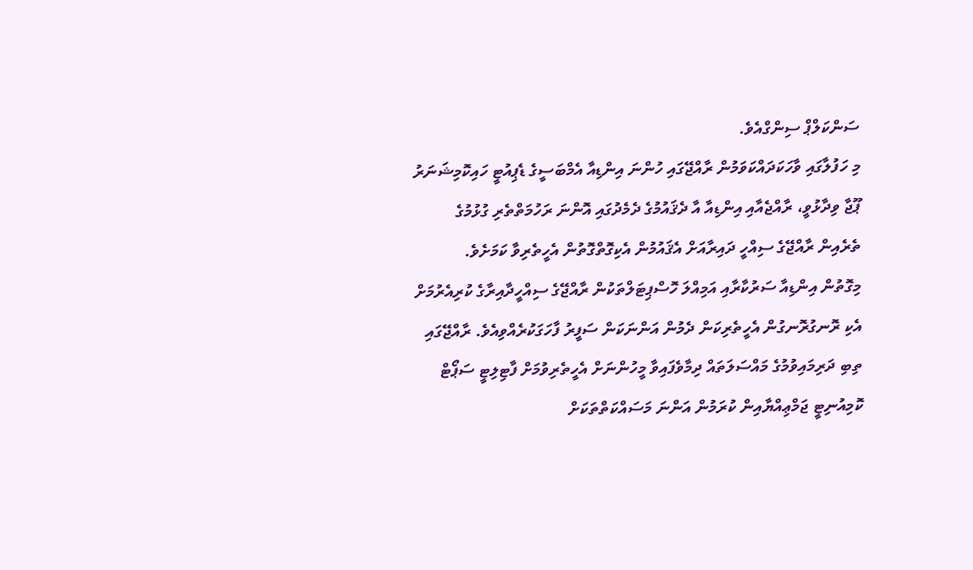ސަންކަލްޕް ސިންގްއެވެ.
މި ހަފުލާގައި ވާހަކަދައްކަވަމުން ރާއްޖޭގައި ހުންނަ އިންޑިއާ އެމްބަސީގެ ޑެޕިއުޓީ ހައިކޮމިޝަނަރު ޕޫޖާ ވިދާޅުވީ، ރާއްޖެއާއި އިންޑިއާ އާ ދެޤައުމުގެ ދެމެދުގައި އޮންނަ ރަހުމަތްތެރި ގުޅުމުގެ ތެރެއިން ރާއްޖޭގެ ސިއްހީ ދައިރާއަށް އެޤައުމުން އެކިގޮތްގޮތުން އެހީތެރިވާ ކަމަށެވެ.
މިގޮތުން އިންޑިއާ ސަރުކާރާއި އަމިއްލަ ހޮސްޕިޓަލްތަކުން ރާއްޖޭގެ ސިއްހީދާއިރާގެ ކުރިއެރުމަށް އެކި ރޮނގުރޮނގުން އެހީތެރިކަން ދެމުން އަންނަކަން ސަފީރު ފާހަގަކުރެއްވިއެވެ. ރާއްޖޭގައި ތިބި ދަރިމައިވުމުގެ މައްސަލަތައް ދިމާވެފައިވާ މީހުންނަށް އެހީތެރިވުމަށް ފާޓިލިޓީ ސަޕޯޓް ކޮމިއުނިޓީ ޖަމްޢިއްޔާއިން ކުރަމުން އަންނަ މަސައްކަތްތަކަށް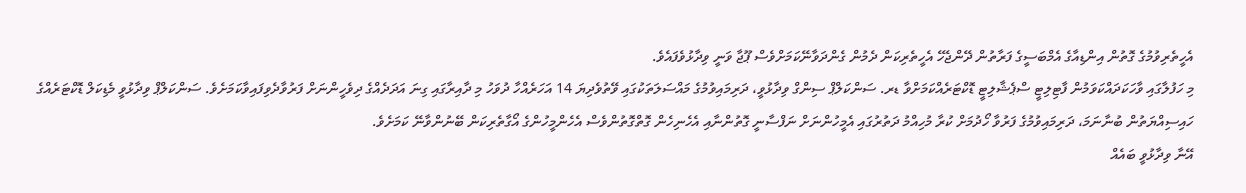އެހީތެރިވުމުގެ ގޮތުން އިންޑިއާގެ އެމްބަސީގެ ފަރާތުން ދޭންޖެހޭ އެހީތެރިކަން ދެމުން ގެންދަވާނޭކަމަށްވެސް ޕޫޖާ ވަނީ ވިދާޅުވެފައެވެ.
މި ހަފުލާގައި ވާހަކަދައްކަވަމުން ފާޓިލިޓީ ސްޕެޝާލިޓީ ޑޮކްޓަރެއްކަމަށްވާ ޑރ. ސަންކަލްޕް ސިންގް ވިދާޅުވީ، ދަރިމައިވުމުގެ މައްސަލަތަކުގައި ވޭތުވެދިޔަ 14 އަހަރެއްހާ ދުވަހު މި ދާއިރާގައި ގިނަ އަދަދެއްގެ ދިވެހީންނަށް ފަރުވާދެވިފައިވާކަމަށެވެ. ސަންކަލްޕް ވިދާޅުވީ މެޑިކަލް ޑޮކްޓަރެއްގެ ހައިސިއްޔަތުން ބުނާނަމަ، ދަރިމައިވުމުގެ ފަރުވާ ހޯދުމަށް ކުރާ މުހިއްމު ދަތުރުގައި އެމީހުންނަށް ނަފްސާނީ ގޮތުންނާއި އެހެނިހެން ގޮތްގޮތުންވެސް އެހެންމީހުންގެ އޯގާތެރިކަން ބޭނުންވާނޭ ކަމަށެވެ.
އޭނާ ވިދާޅުވީ ބައެއް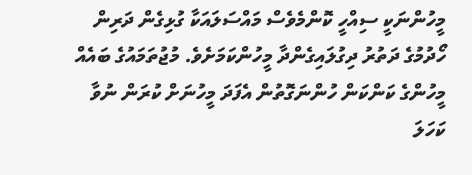މީހުންނަކީ ސިއްހީ ކޮންމެވެސް މައްސަލައަކާ ގުޅިގެން ދަރިން ހޯދުމުގެ ދަތުރު ދިގުލައިގެންދާ މީހުންކަމަށެވެ. މުޖުތަމައުގެ ބައެއް މީހުންގެ ކަންކަން ހުންނަގޮތުން އެފަދަ މީހުނަށް ކުރަން ނުވާ ކަހަލަ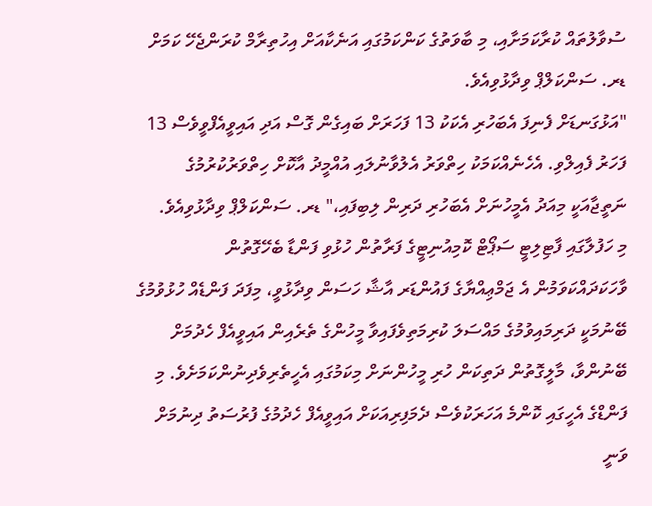ސުވާލުތައް ކުރާކަމަށާއި، މި ބާވަތުގެ ކަންކަމުގައި އަނެކާއަށް އިހުތިރާމް ކުރަންޖެހޭ ކަމަށް ޑރ. ސަންކަލްޕް ވިދާޅުވިއެވެ.
"އަޅުގަނޑަށް ފެނިފަ އެބަހުރި އެކަކު 13 ފަހަރަށް ބައިގެން ގޮސް އަދި އައިވީއެފްވީވެސް 13 ފަހަރު ފެއިލްވި. އެހެނެއްކަމަކު ހިތްވަރު އެލުވާނުލައި އުއްމީދު އާކޮށް ހިތްވަރުކުރުމުގެ ނަތީޖާއަކީ މިއަދު އެމީހުނަށް އެބަހުރި ދަރިން ލިބިފައި،" ޑރ. ސަންކަލްޕް ވިދާޅުވިއެވެ.
މި ހަފުލާގައި ފާޓިލިޓީ ސަޕޯޓް ކޮމިއުނިޓީގެ ފަރާތުން ހުޅުވި ފަންޑާ ބެހޭގޮތުން ވާހަކަދައްކަވަމުން އެ ޖަމްޢިއްޔާގެ ފައުންޑަރ އާޝާ ހަސަން ވިދާޅުވީ، މިފަދަ ފަންޑެއް ހުޅުވުމުގެ ބޭނުމަކީ ދަރިމައިވުމުގެ މައްސަލަ ކުރިމަތިވެފައިވާ މީހުންގެ ތެރެއިން އައިވީއެފް ހެދުމަށް ބޭނުންވާ، މާލީގޮތުން ދަތިކަން ހުރި މީހުންނަށް މިކަމުގައި އެހީތެރިވެދިނުންކަމަށެވެ. މި ފަންޑްގެ އެހީގައި ކޮންމެ އަހަރަކުވެސް ދެމަފިރިއަކަށް އައިވީއެފް ހެދުމުގެ ފުރުސަތު ދިނުމަށް ވަނީ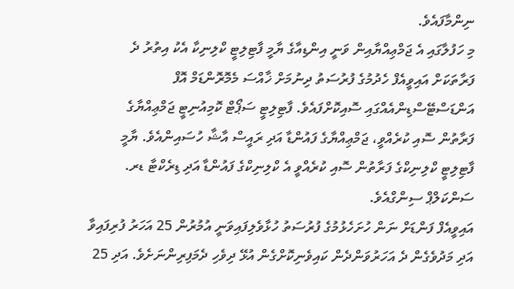ނިންމާފައެވެ.
މި ހަފުލާގައި އެ ޖަމްޢިއްޔާއިން ވަނީ އިންޑިއާގެ ޔާމީ ފާޓިލިޓީ ކްލިނިކާ އެކު އިތުރު ދެ ފަރާތަކަށް އައިވީއެފް ހެދުމުގެ ފުރުސަތު ދިނުމަށް ޚާއްސަ މެމޮރޮންޑަމް އޮފް އަންޑަސްޓޭސްޑިންއެއްގައި ސޮއިކޮށްފައެވެ. ފާޓިލިޓީ ސަޕޯޓް ކޮމިއުނިޓީ ޖަމްޢިއްޔާގެ ފަރާތުން ސޮއި ކުރެއްވީ، ޖަމްޢިއްޔާގެ ފައުންޑާ އަދި ރައީސް އާޝާ ހުސައިންއެވެ. ޔާމީ ފާޓިލިޓީ ކްލިނިކްގެ ފަރާތުން ސޮއި ކުރެއްވީ އެ ކްލިނިކްގެ ފައުންޑާ އަދި ޑިރެކްޓާ ޑރ. ސަންކަލްޕް ސިންގްއެވެ.
އައިވީއެފް ފަންޑަށް ނަން ހުށަހެޅުމުގެ ފުރުސަތު ހުޅާވެލިފައިވަނީ އުމުރުން 25 އަހަރު ފުރިފައިވާ އަދި މަދުވެގެން ދެ އަހަރުވަންދެން ކައިވެނިކޮށްގެން އުޅޭ ދިވެހި ދެމަފިރިންނަށެވެ. އަދި 25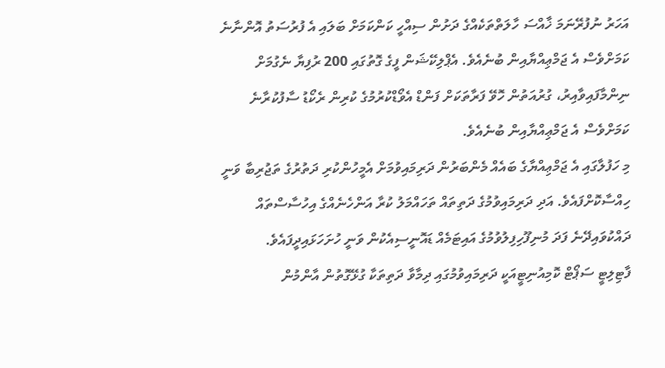އަހަރު ނުފުރޭނަމަ ޚާއްސަ ހާލަތްތަކެއްގެ ދަށުން ސިއްހީ ކަންކަމަށް ބަލައި އެ ފުރުސަތު އޮންނާނެ ކަމަށްވެސް އެ ޖަމްޢިއްޔާއިން ބުނެއެވެ. އެޕްލިކޭޝަން ފީގެ ގޮތުގައި 200 ރުފިޔާ ނެގުމަށް ނިންމާފައިވާއިރު، ގުރުއަތުން ހޮވޭ ފަރާތަކަށް ފަންޑް އެވޯޑްކުރުމުގެ ކުރިން ރެކޯޑު ސާފުކުރާނެ ކަމަށްވެސް އެ ޖަމްޢިއްޔާއިން ބުނެއެވެ.
މި ހަފުލާގައި އެ ޖަމްޢިއްޔާގެ ބައެއް މެންބަރުން ދަރިމައިވުމަށް އެމީހުންކުރި ދަތުރުގެ ތަޖުރިބާ ވަނީ ހިއްސާކޮށްފައެވެ. އަދި ދަރިމައިވުމުގެ ދަތިތައް ތަހައްމަލު ކުރާ އަންހެނެއްގެ އިހުސާސްތައް ދައްކުވައިދޭނެ ފަދަ މުނިފޫހިފިލުވުމުގެ އައިޓަމެއް ޑައޮނީސިއެކުން ވަނީ ހުށަހަޅައިދީފައެވެ.
ފާޓިލިޓީ ސަޕޯޓް ކޮމިއުނިޓީއަކީ ދަރިމައިވުމުގައި ދިމާވާ ދަތިތަކާ ގުޅޭގޮތުން އާންމުން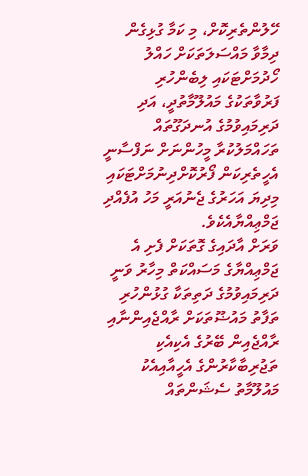ހޭލުންތެރިކޮށް، މި ކަމާ ގުޅިގެން ދިމާވާ މައްސަލަތަކަށް ހައްލު ހޯދުމަށްޓަކައި ލިބެންހުރި ފަރުވާތަކުގެ މައުލޫމާތުދީ، އަދި ދަރިމައިވުމުގެ އުނދަގޫތައް ތަހައްމަލުކުރާ މީހުންނަށް ނަފްސާނީ އެހީތެރިކަން ފޯރުކޮށްދިނުމަށްޓަކައި މިދިޔަ އަހަރުގެ ޖެނުއަރީ މަހު އުފެއްދި ޖަމްޢިއްޔާއެކެވެ.
ވަރަށް އާދައިގެ ގޮތަކަށް ފެށި އެ ޖަމްޢިއްޔާގެ މަސައްކަތް މިހާރު ވަނީ ދަރިމައިވުމުގެ ދަތިތަކާ ގުޅުންހުރި ތަފާތު މައުޟޫތަކަށް ރާއްޖެއިންނާއި ރާއްޖެއިން ބޭރުގެ އެކިއެކި ތަޖުރިބާކާރުންގެ އެހީއާއިއެކު މައުލޫމާތު ސެޝަންތައް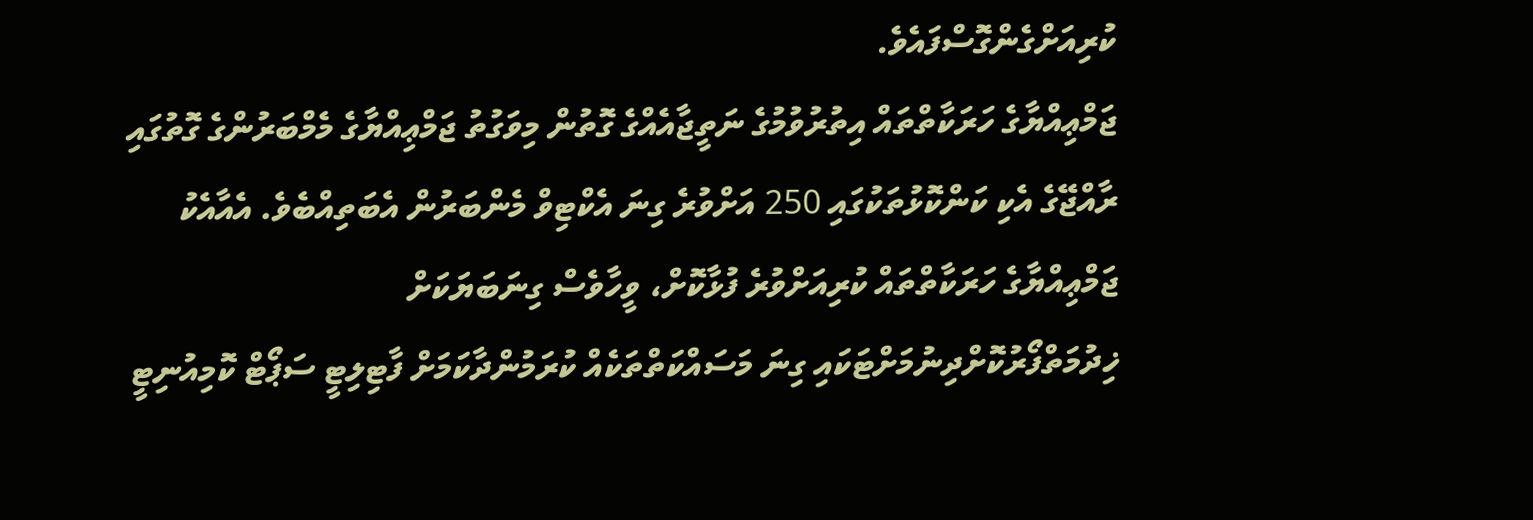ކުރިއަށްގެންގޮސްފައެވެ.
ޖަމްޢިއްޔާގެ ހަރަކާތްތައް އިތުރުވުމުގެ ނަތީޖާއެއްގެ ގޮތުން މިވަގުތު ޖަމްޢިއްޔާގެ މެމްބަރުންގެ ގޮތުގައި ރާއްޖޭގެ އެކި ކަންކޮޅުތަކުގައި 250 އަށްވުރެ ގިނަ އެކްޓިވް މެންބަރުން އެބަތިއްބެވެ. އެއާއެކު ޖަމްޢިއްޔާގެ ހަރަކާތްތައް ކުރިއަށްވުރެ ފުޅާކޮށް، ވީހާވެސް ގިނަބަޔަކަށް ޚިދުމަތްފޯރުކޮށްދިނުމަށްޓަކައި ގިނަ މަސައްކަތްތަކެއް ކުރަމުންދާކަމަށް ފާޓިލިޓީ ސަޕޯޓް ކޮމިއުނިޓީ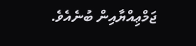ޖަމްޢިއްޔާއިން ބުނެއެވެ.